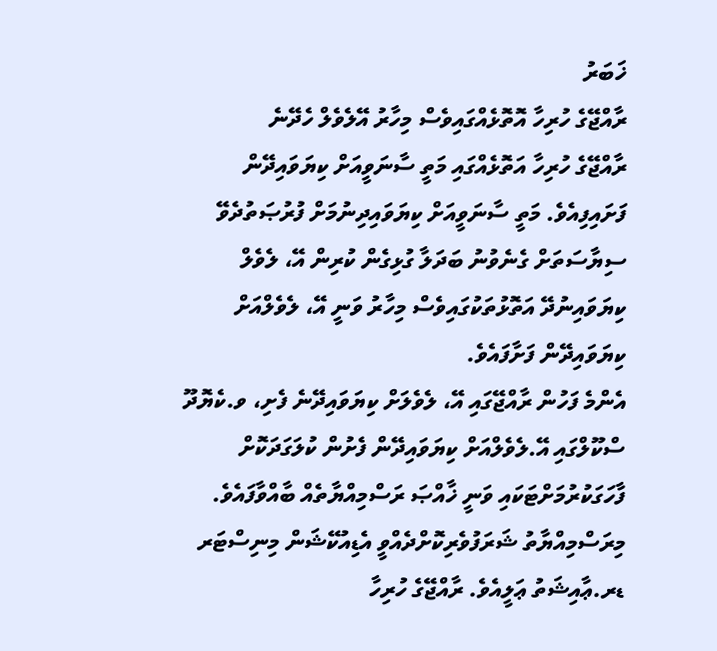ޚަބަރު
ރާއްޖޭގެ ހުރިހާ އޮތޮޅެއްގައިވެސް މިހާރު އޭލެވެލް ހެދޭނެ
ރާއްޖޭގެ ހުރިހާ އަތޮޅެއްގައި މަތީ ސާނަވީއަށް ކިޔަވައިދޭން ފަށައިފިއެވެ. މަތީ ސާނަވީއަށް ކިޔަވައިދިނުމަށް ފުރުޞަތުދެވޭ ސިޔާސަތަށް ގެނެވުނު ބަދަލާ ގުޅިގެން ކުރިން އޭ، ލެވެލް ކިޔަވައިނުދޭ އަތޮޅުތަކުގައިވެސް މިހާރު ވަނީ އޭ، ލެވެލްއަށް ކިޔަވައިދޭން ފަށާފައެވެ.
އެންމެ ފަހުން ރާއްޖޭގައި އޭ، ލެވެލަށް ކިޔަވައިދޭނެ ފެށި، ވ.ކެޔޮދޫ ސްކޫލްގައި އޭ.ލެވެލްއަށް ކިޔަވައިދޭން ފެށުން ކުލަގަދަކޮށް ފާހަގަކުރުމަށްޓަކައި ވަނީ ޚާއްޞަ ރަސްމިއްޔާތެއް ބާއްވާފައެވެ. މިރަސްމިއްޔާތު ޝަރަފުވެރިކޮށްދެއްވީ އެޑިއުކޭޝަން މިނިސްޓަރ ޑރ.ޢާއިޝަތު ޢަލީއެވެ. ރާއްޖޭގެ ހުރިހާ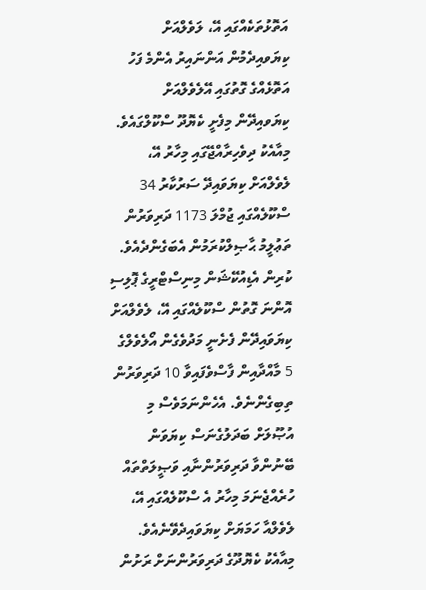އަތޮޅުތަކެއްގައި އޭ، ލަވެލްއަށް ކިޔަވއިދެމުން އަންނައިރު އެންމެ ފަހު އަތޮޅެއްގެ ގޮތުގައި އޭލެވެލްއަށް ކިޔަވއިދޭން މިފެށީ ކެޔޮދޫ ސްކޫލްގައެވެ. މިއާއެކު ދިވެހިރާއްޖޭގައި މިހާރު އޭ، ލެވެލްއަށް ކިޔަވައިދޭ ސަރުކާރު 34 ސްކޫލެއްގައި ޖުމްލަ 1173 ދަރިވަރުން ތަޢުލީމު ޙާޞިލްކުރަމުން އެބަގެންދެއެވެ.
ކުރިން އެޑިއުކޭޝަން މިނިސްޓްރީގެ ޕޮލިސި އޮންނަ ގޮތުން ސްކޫލެއްގައި އޭ، ލެވެލްއަށް ކިޔަވައިދޭން ފެށެނީ މަދުވެގެން އޯލެވެލްގެ 5 މާއްދާއިން ފާސްވެފައިވާ 10 ދަރިވަރުން ތިބިގެންނެވެ. އެހެންނަމަވެސް މި އުޞޫލަށް ބަދަލުގެނަސް ކިޔަވަން ބޭނުންވާ ދަރިވަރުންނާއި ވަޞީލަތްތައް ހުރެއްޖެނަމަ މިހާރު އެ ސްކޫލެއްގައި އޭ، ލެވެލްއާ ހަމަޔަށް ކިޔަވައިދެވޭނެއެވެ. މިއާއެކު ކެޔޮދޫގެ ދަރިވަރުންނަށް ރަށުން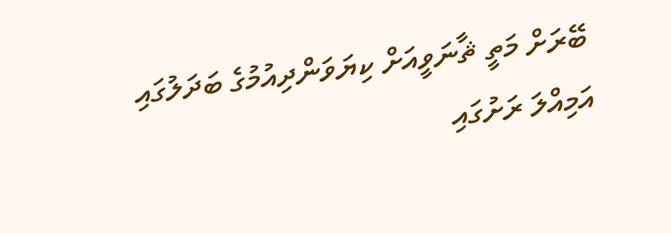ބޭރަށް މަތީ ޘާނަވީއަށް ކިޔަވަންދިއުމުގެ ބަދަލުގައި އަމިއްލަ ރަށުގައި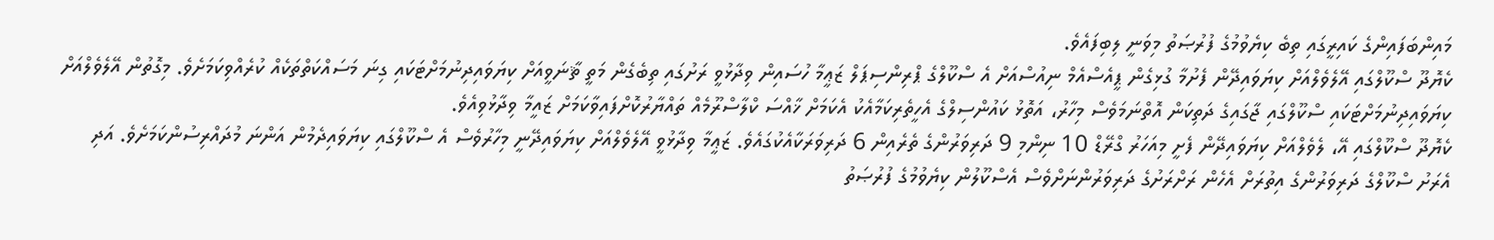މައިންބަފައިންގެ ކައިރީގައި ތިބެ ކިޔެވުމުގެ ފުރުޞަތު މިވަނީ ލިބިފައެވެ.
ކެޔޮދޫ ސްކޫލްގައި އޭލެވެލްއަށް ކިޔަވައިދޭން ފެށުމާ ގުޅިގެން ޕީއެސްއެމް ނިއުސްއަށް އެ ސްކޫލްގެ ޕްރިންސިޕަލް ޒަޢީމާ ހުސައިން ވިދާޅުވީ ރަށުގައި ތިބެގެން މަތީ ޘާނަވީއަށް ކިޔަވައިދިނުމަށްޓަކައި ގިނަ މަސައްކަތްތަކެއް ކުރެއްވިކަމަށެވެ. މިގޮތުން އޭލެވެލްއަށް ކިޔަވައިދިނުމަށްޓަކައި ސްކޫލްގައި ޖާގައިގެ ދަތިކަން އޮތްނަމަވެސް މިހާރު، އަތޮޅު ކައުންސިލްގެ އެހީތެރިކަމާއެކު އެކަމަށް ޚާއްސަ ކްލާސްރޫމެއް ތައްޔާރުކޮށްފައިވާކަމަށް ޒައީމާ ވިދާޅުވިއެވެ.
ކެޔޮދޫ ސްކޫލްގައި އޭ، ލެވެލްއަށް ކިޔަވައިދޭން ފެށީ މިއަހަރު ގްރޭޑް 10 ނިންމި 9 ދަރިވަރުންގެ ތެރެއިން 6 ދަރިވަރަކާއެކުގައެވެ. ޒަޢީމާ ވިދާޅުވީ އޭލެވެލްއަށް ކިޔަވައިދޭނީ މިހާރުވެސް އެ ސްކޫލްގައި ކިޔަވައިދެމުން އަންނަ މުދައްރިސުންކަމަށެވެ. އަދި އެރަށު ސްކޫލްގެ ދަރިވަރުންގެ އިތުރަށް އެހެން ރަށްރަށުގެ ދަރިވަރުންނަށްވެސް އެސްކޫލުން ކިޔެވުމުގެ ފުރުޞަތު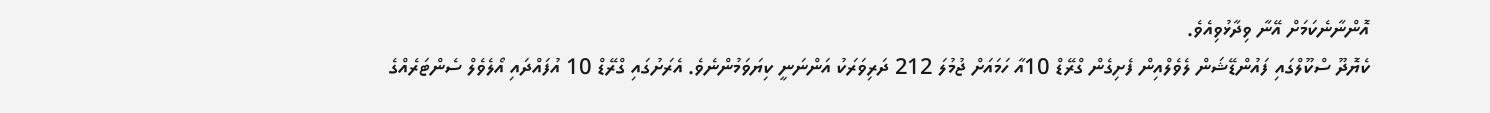އޮންނާނެކަމަށް އޭނާ ވިދާޅުވިއެވެ.
ކެޔޮދޫ ސްކޫލްގައި ފައުންޑޭޝަން ލެވެލްއިން ފެށިގެން ގްރޭޑް 10އާ ހަމައަށް ޖުމުލަ 212 ދަރިވަރަކު އަންނަނީ ކިޔަވަމުންނެވެ. އެރަށުގައި ގްރޭޑް 10 އުފައްދައި އޯލެވެލް ސެންޓަރެއްގެ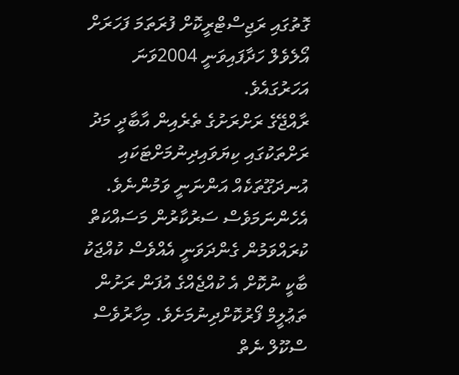ގޮތުގައި ރަޖިސްޓްރީކޮށް ފުރަތަމަ ފަހަރަށް އޯލެވެލް ހަދާފައިވަނީ 2004ވަނަ އަހަރުގައެވެ.
ރާއްޖޭގެ ރަށްރަށުގެ ތެރެއިން އާބާދީ މަދު ރަށްތަކުގައި ކިޔަވައިދިނުމަށްޓަކައި އުނދަގޫތަކެއް އަންނަނީ ވަމުންނެވެ. އެހެންނަމަވެސް ސަރުކާރުން މަސައްކަތް ކުރައްވަމުން ގެންދަވަނީ އެއްވެސް ކުއްޖަކު ބާކީ ނުކޮށް އެ ކުއްޖެއްގެ އުފަން ރަށުން ތަޢުލީމް ފޯރުކޮށްދިނުމަށެވެ. މިހާރުވެސް ސްކޫލް ނެތް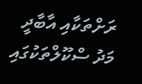ރަށްތަކާއި އާބާދީ މަދު ސްކޫލްތަކުގައި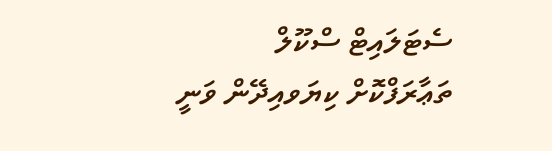ސެޓަލައިޓް ސްކޫލް ތަޢާރަފްކޮށް ކިޔަވއިދޭން ވަނީ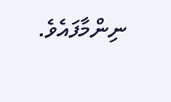ނިންމާފައެވެ.